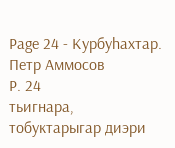Page 24 - Курбуһахтар. Петр Аммосов
P. 24
тьигнара, тобуктарыгар диэри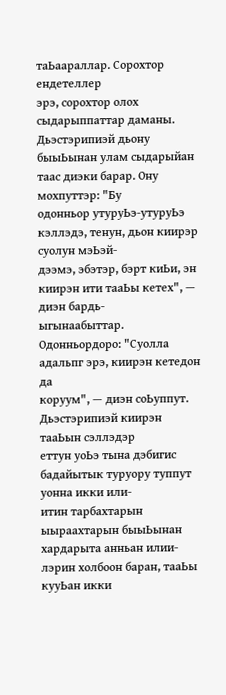таЬаараллар. Сорохтор ендетеллер
эрэ, сорохтор олох сыдарыппаттар даманы. Дьэстэрипиэй дьону
быыЬынан улам сыдарыйан таас диэки барар. Ону мохпуттэр: "Бу
одонньор утуруЬэ-утуруЬэ кэллэдэ, тенун, дьон киирэр суолун мэЬэй-
дээмэ, эбэтэр, бэрт киЬи, эн киирэн ити тааЬы кетех", — диэн бардь-
ыгынаабыттар. Одонньордоро: "Суолла адальпг эрэ, киирэн кетедон да
коруум", — диэн соЬуппут. Дьэстэрипиэй киирэн тааЬын сэллэдэр
еттун уоЬэ тына дэбигис бадайытык туруору туппут уонна икки или-
итин тарбахтарын ыыраахтарын быыЬынан хардарыта анньан илии-
лэрин холбоон баран, тааЬы кууЬан икки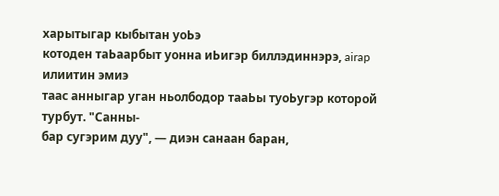харытыгар кыбытан уоЬэ
котоден таЬаарбыт уонна иЬигэр биллэдиннэрэ, airap илиитин эмиэ
таас анныгар уган ньолбодор тааЬы туоЬугэр которой турбут. "Санны-
бар сугэрим дуу", — диэн санаан баран,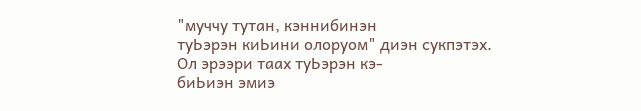"муччу тутан, кэннибинэн
туЬэрэн киЬини олоруом" диэн сукпэтэх. Ол эрээри таах туЬэрэн кэ-
биЬиэн эмиэ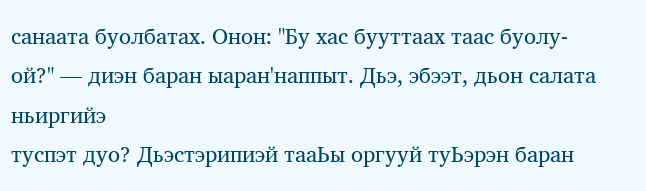санаата буолбатах. Онон: "Бу хас бууттаах таас буолу-
ой?" — диэн баран ыаран'наппыт. Дьэ, эбээт, дьон салата ньиргийэ
туспэт дуо? Дьэстэрипиэй тааЬы оргууй туЬэрэн баран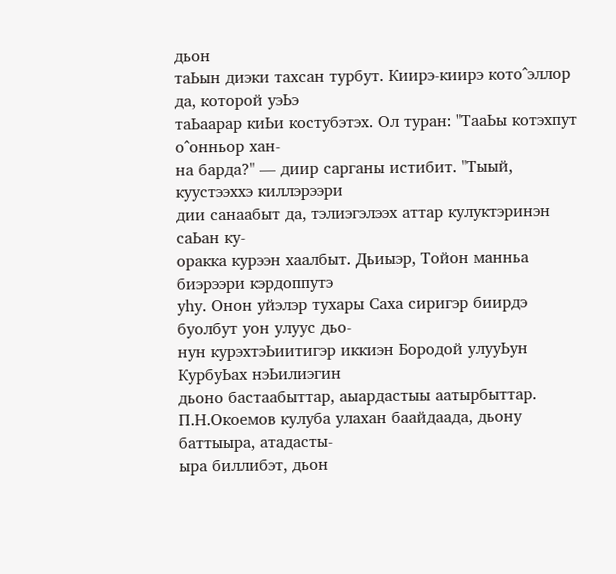дьон
таЬын диэки тахсан турбут. Киирэ-киирэ кото^эллор да, которой уэЬэ
таЬаарар киЬи костубэтэх. Ол туран: "ТааЬы котэхпут о^онньор хан-
на барда?" — диир сарганы истибит. "Тыый, куустээххэ киллэрээри
дии санаабыт да, тэлиэгэлээх аттар кулуктэринэн саЬан ку-
оракка курээн хаалбыт. Дьиыэр, Тойон манньа биэрээри кэрдоппутэ
yhy. Онон уйэлэр тухары Саха сиригэр биирдэ буолбут уон улуус дьо-
нун курэхтэЬиитигэр иккиэн Бородой улууЬун КурбуЬах нэЬилиэгин
дьоно бастаабыттар, аыардастыы аатырбыттар.
П.Н.Окоемов кулуба улахан баайдаада, дьону баттыыра, атадасты-
ыра биллибэт, дьон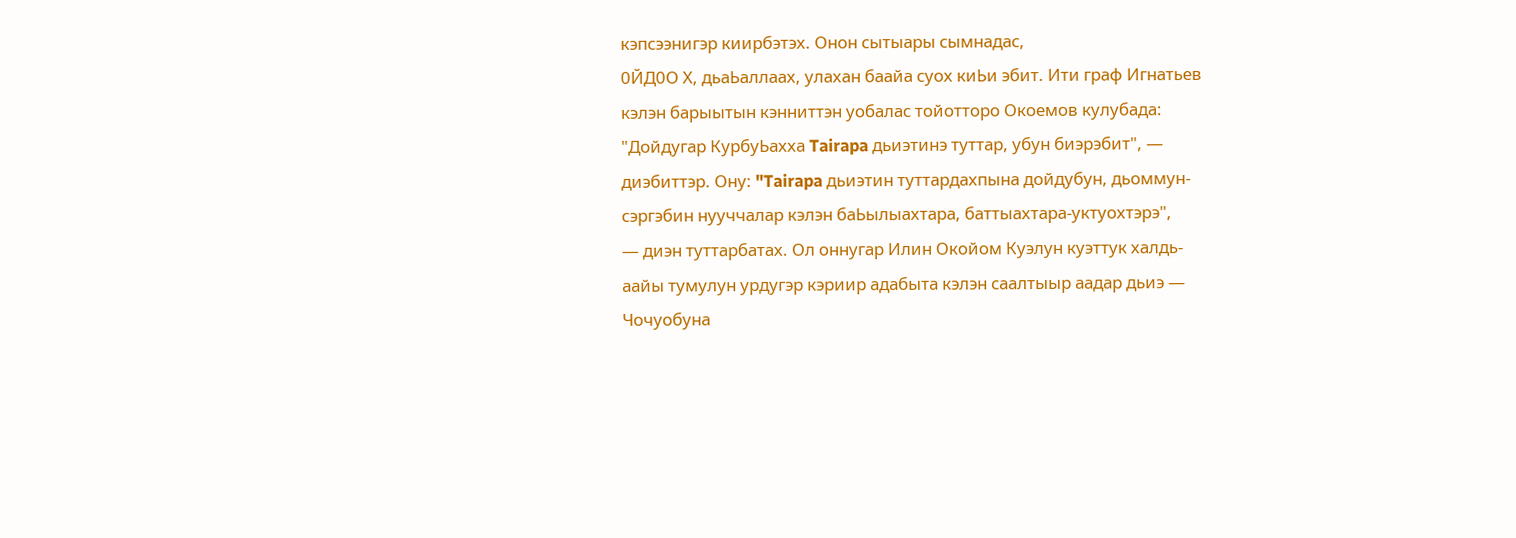кэпсээнигэр киирбэтэх. Онон сытыары сымнадас,
0ЙД0О Х, дьаЬаллаах, улахан баайа суох киЬи эбит. Ити граф Игнатьев
кэлэн барыытын кэнниттэн уобалас тойотторо Окоемов кулубада:
"Дойдугар КурбуЬахха Tairapa дьиэтинэ туттар, убун биэрэбит", —
диэбиттэр. Ону: "Tairapa дьиэтин туттардахпына дойдубун, дьоммун-
сэргэбин нууччалар кэлэн баЬылыахтара, баттыахтара-уктуохтэрэ",
— диэн туттарбатах. Ол оннугар Илин Окойом Куэлун куэттук халдь-
аайы тумулун урдугэр кэриир адабыта кэлэн саалтыыр аадар дьиэ —
Чочуобуна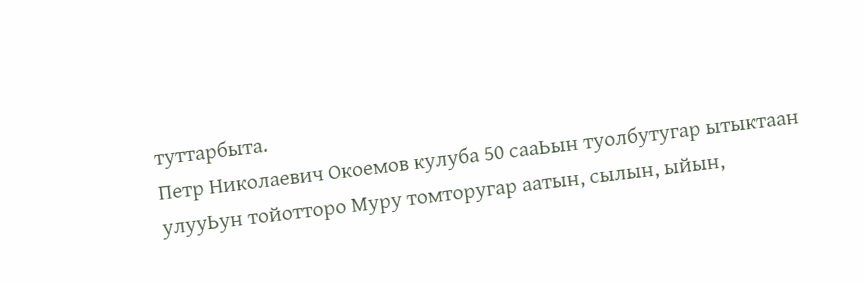туттарбыта.
Петр Николаевич Окоемов кулуба 50 сааЬын туолбутугар ытыктаан
улууЬун тойотторо Муру томторугар аатын, сылын, ыйын,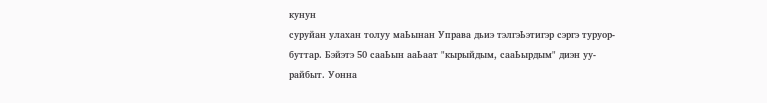кунун
суруйан улахан толуу маЬынан Управа дьиэ тэлгэЬэтигэр сэргэ туруор-
буттар. Бэйэтэ 50 сааЬын ааЬаат "кырыйдым, сааЬырдым" диэн уу-
райбыт. Уонна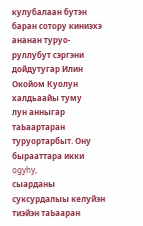кулубалаан бутэн баран сотору киниэхэ ананан туруо-
руллубут сэргэни дойдутугар Илин Окойом Куолун халдьаайы туму
лун анныгар таЬаартаран туруортарбыт. Ону бырааттара икки ogyhy,
сыарданы суксурдалыы келуйэн тиэйэн таЬааран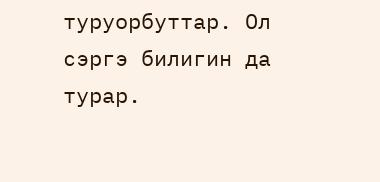туруорбуттар. Ол
сэргэ билигин да турар.